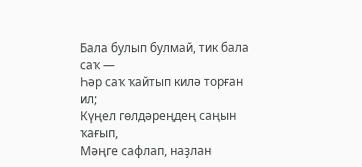Бала булып булмай, тик бала саҡ —
Һәр саҡ ҡайтып килә торған ил;
Күңел гөлдәреңдең саңын ҡағып,
Мәңге сафлап, наҙлан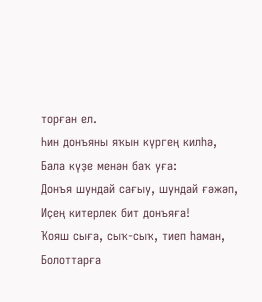торған ел.
Һин донъяны яҡын күргең килһә,
Бала күҙе менән баҡ уға:
Донъя шундай сағыу, шундай ғәжәп,
Иҫең китерлек бит донъяға!
Ҡояш сыға, сыҡ-сыҡ, тиеп һаман,
Болоттарға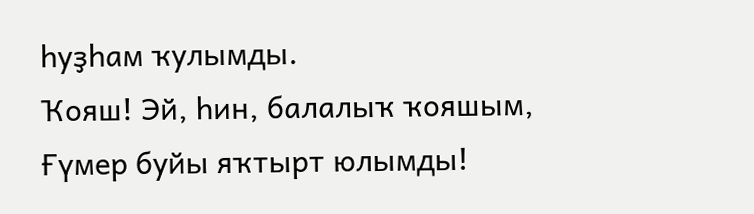һуҙһам ҡулымды.
Ҡояш! Эй, һин, балалыҡ ҡояшым,
Ғүмер буйы яҡтырт юлымды!